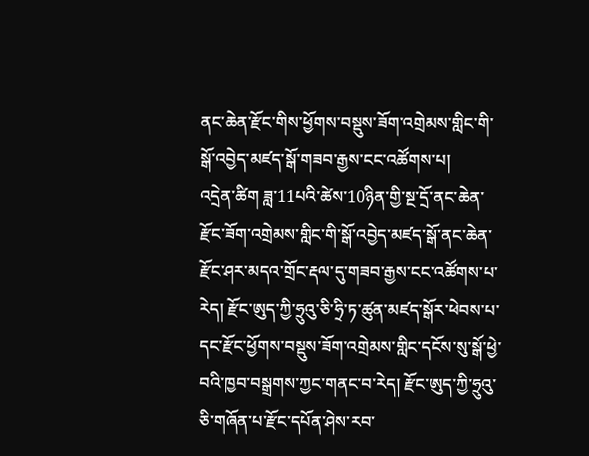ནང་ཆེན་རྫོང་གིས་ཕྱོགས་བསྡུས་ཟོག་འགྲེམས་གླིང་གི་སྒོ་འབྱེད་མཛད་སྒོ་གཟབ་རྒྱས་ངང་འཚོགས་པ།
འདྲེན་ཚིག ཟླ་11པའི་ཚེས་10ཉིན་གྱི་སྔ་དྲོ་ནང་ཆེན་རྫོང་ཟོག་འགྲེམས་གླིང་གི་སྒོ་འབྱེད་མཛད་སྒོ་ནང་ཆེན་རྫོང་ཤར་མདའ་གྲོང་རྡལ་དུ་གཟབ་རྒྱས་ངང་འཚོགས་པ་རེད། རྫོང་ཨུད་ཀྱི་ཧྲུའུ་ཅི་ཧྲི་ཏ་ཚུན་མཛད་སྒོར་ཕེབས་པ་དང་རྫོང་ཕྱོགས་བསྡུས་ཟོག་འགྲེམས་གླིང་དངོས་སུ་སྒོ་ཕྱེ་བའི་ཁྱབ་བསྒྲགས་ཀྱང་གནང་བ་རེད། རྫོང་ཨུད་ཀྱི་ཧྲུའུ་ཅི་གཞོན་པ་རྫོང་དཔོན་ཤེས་རབ་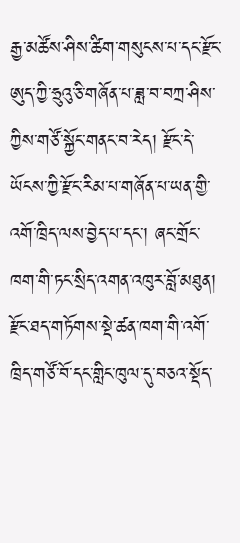རྒྱ་མཚོས་ཤིས་ཚིག་གསུངས་པ་དང་རྫོང་ཨུད་ཀྱི་ཧྲུའུ་ཅི་གཞོན་པ་ཟླ་བ་བཀྲ་ཤིས་ཀྱིས་གཙོ་སྐྱོང་གནང་བ་རེད། རྫོང་དེ་ཡོངས་ཀྱི་རྫོང་རིམ་པ་གཞོན་པ་ཡན་གྱི་འགོ་ཁྲིད་ལས་བྱེད་པ་དང་། ཞང་གྲོང་ཁག་གི་ཏང་སྲིད་འགན་འཁུར་བློ་མཐུན། རྫོང་ཐད་གཏོགས་སྡེ་ཚན་ཁག་གི་འགོ་ཁྲིད་གཙོ་བོ་དང་གླིང་ཁུལ་དུ་བཅའ་སྡོད་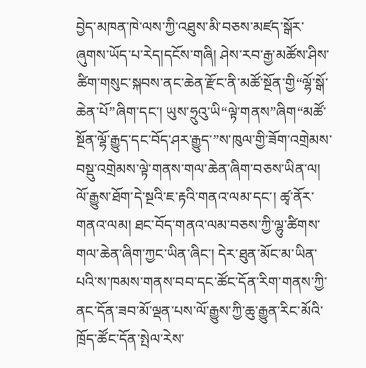བྱེད་མཁན་ཁེ་ལས་ཀྱི་འཐུས་མི་བཅས་མཛད་སྒོར་ཞུགས་ཡོད་པ་རེད།དངོས་གཞི། ཤེས་རབ་རྒྱ་མཚོས་ཤིས་ཚིག་གསུང་སྐབས་ནང་ཆེན་རྫོང་ནི་མཚོ་སྔོན་གྱི“ལྷོ་སྒོ་ཆེན་པོ”ཞིག་དང་། ཡུས་ཧྲུའུ་ཡི“ལྟེ་གནས”ཞིག“མཚོ་སྔོན་ལྷོ་རྒྱུད་དང་བོད་ཤར་རྒྱུད་”ས་ཁུལ་གྱི་ཟོག་འགྲེམས་བསྡུ་འགྲེམས་ལྟེ་གནས་གལ་ཆེན་ཞིག་བཅས་ཡིན་ལ། ལོ་རྒྱུས་ཐོག་དེ་སྔའི་ཇ་རྟའི་གནའ་ལམ་དང་། ཚྭ་ནོར་གནའ་ལམ། ཐང་བོད་གནའ་ལམ་བཅས་ཀྱི་ལྷུ་ཚིགས་གལ་ཆེན་ཞིག་ཀྱང་ཡིན་ཞིང་། དེར་ཐུན་མོང་མ་ཡིན་པའི་ས་ཁམས་གནས་བབ་དང་ཚོང་དོན་རིག་གནས་ཀྱི་ནང་དོན་ཟབ་མོ་ལྡན་པས་ལོ་རྒྱུས་ཀྱི་ཆུ་རྒྱུན་རིང་མོའི་ཁྲོད་ཚོང་དོན་སྤེལ་རེས་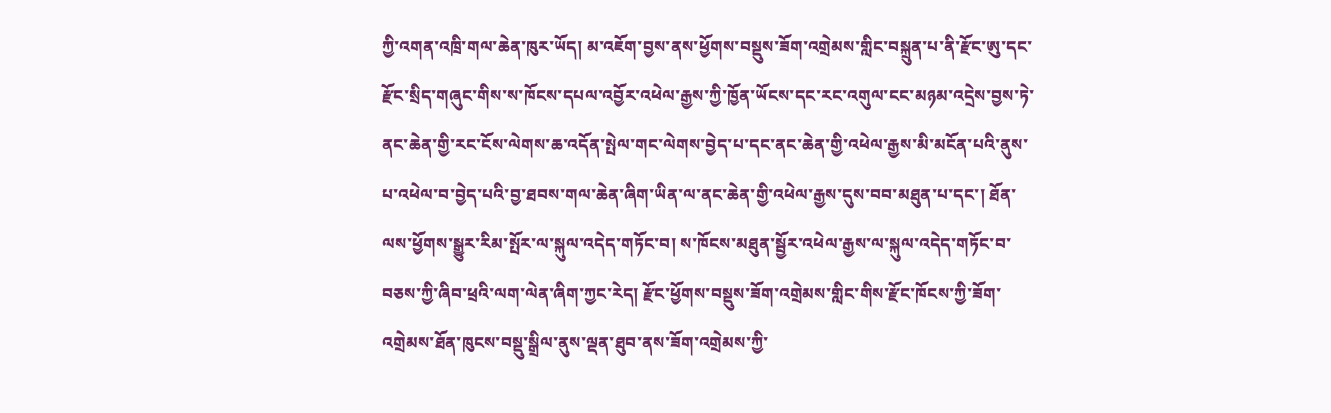ཀྱི་འགན་འཁྲི་གལ་ཆེན་ཁུར་ཡོད། མ་འཇོག་བྱས་ནས་ཕྱོགས་བསྡུས་ཟོག་འགྲེམས་གླིང་བསྐྲུན་པ་ནི་རྫོང་ཨུ་དང་རྫོང་སྲིད་གཞུང་གིས་ས་ཁོངས་དཔལ་འབྱོར་འཕེལ་རྒྱས་ཀྱི་ཁྱོན་ཡོངས་དང་རང་འགུལ་ངང་མཉམ་འདྲེས་བྱས་ཏེ་ནང་ཆེན་གྱི་རང་ངོས་ལེགས་ཆ་འདོན་སྤེལ་གང་ལེགས་བྱེད་པ་དང་ནང་ཆེན་གྱི་འཕེལ་རྒྱས་མི་མངོན་པའི་ནུས་པ་འཕེལ་བ་བྱེད་པའི་བྱ་ཐབས་གལ་ཆེན་ཞིག་ཡིན་ལ་ནང་ཆེན་གྱི་འཕེལ་རྒྱས་དུས་བབ་མཐུན་པ་དང་། ཐོན་ལས་ཕྱོགས་སྒྱུར་རིམ་སྤོར་ལ་སྐུལ་འདེད་གཏོང་བ། ས་ཁོངས་མཐུན་སྦྱོར་འཕེལ་རྒྱས་ལ་སྐུལ་འདེད་གཏོང་བ་བཅས་ཀྱི་ཞིབ་ཕྲའི་ལག་ལེན་ཞིག་ཀྱང་རེད། རྫོང་ཕྱོགས་བསྡུས་ཟོག་འགྲེམས་གླིང་གིས་རྫོང་ཁོངས་ཀྱི་ཟོག་འགྲེམས་ཐོན་ཁུངས་བསྡུ་སྒྲིལ་ནུས་ལྡན་ཐུབ་ནས་ཟོག་འགྲེམས་ཀྱི་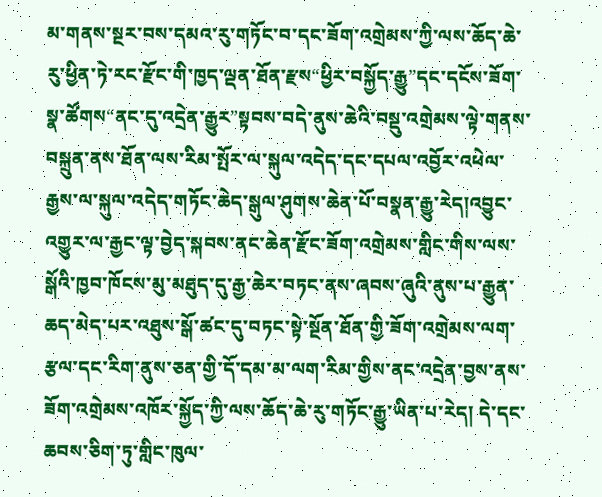མ་གནས་སྔར་བས་དམའ་རུ་གཏོང་བ་དང་ཟོག་འགྲེམས་ཀྱི་ལས་ཆོད་ཆེ་རུ་ཕྱིན་ཏེ་རང་རྫོང་གི་ཁྱད་ལྡན་ཐོན་རྫས“ཕྱིར་བསྐྱོད་རྒྱུ”དང་དངོས་ཟོག་སྣ་ཚོགས“ནང་དུ་འདྲེན་རྒྱུར”སྟབས་བདེ་ནུས་ཆེའི་བསྡུ་འགྲེམས་ལྟེ་གནས་བསྐྲུན་ནས་ཐོན་ལས་རིམ་སྤོར་ལ་སྐུལ་འདེད་དང་དཔལ་འབྱོར་འཕེལ་རྒྱས་ལ་སྐུལ་འདེད་གཏོང་ཆེད་སྒུལ་ཤུགས་ཆེན་པོ་བསྣན་རྒྱུ་རེད།འབྱུང་འགྱུར་ལ་རྒྱང་ལྟ་བྱེད་སྐབས་ནང་ཆེན་རྫོང་ཟོག་འགྲེམས་གླིང་གིས་ལས་སྒོའི་ཁྱབ་ཁོངས་མུ་མཐུད་དུ་རྒྱ་ཆེར་བཏང་ནས་ཞབས་ཞུའི་ནུས་པ་རྒྱུན་ཆད་མེད་པར་འཐུས་སྒོ་ཚང་དུ་བཏང་སྟེ་སྔོན་ཐོན་གྱི་ཟོག་འགྲེམས་ལག་རྩལ་དང་རིག་ནུས་ཅན་གྱི་དོ་དམ་མ་ལག་རིམ་གྱིས་ནང་འདྲེན་བྱས་ནས་ཟོག་འགྲེམས་འཁོར་སྐྱོད་ཀྱི་ལས་ཆོད་ཆེ་རུ་གཏོང་རྒྱུ་ཡིན་པ་རེད། དེ་དང་ཆབས་ཅིག་ཏུ་གླིང་ཁུལ་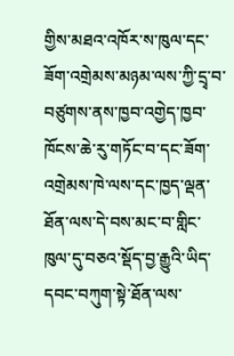གྱིས་མཐའ་འཁོར་ས་ཁུལ་དང་ཟོག་འགྲེམས་མཉམ་ལས་ཀྱི་དྲྭ་བ་བཙུགས་ནས་ཁྱབ་འགྱེད་ཁྱབ་ཁོངས་ཆེ་རུ་གཏོང་བ་དང་ཟོག་འགྲེམས་ཁེ་ལས་དང་ཁྱད་ལྡན་ཐོན་ལས་དེ་བས་མང་བ་གླིང་ཁུལ་དུ་བཅའ་སྡོད་བྱ་རྒྱུའི་ཡིད་དབང་བཀུག་སྟེ་ཐོན་ལས་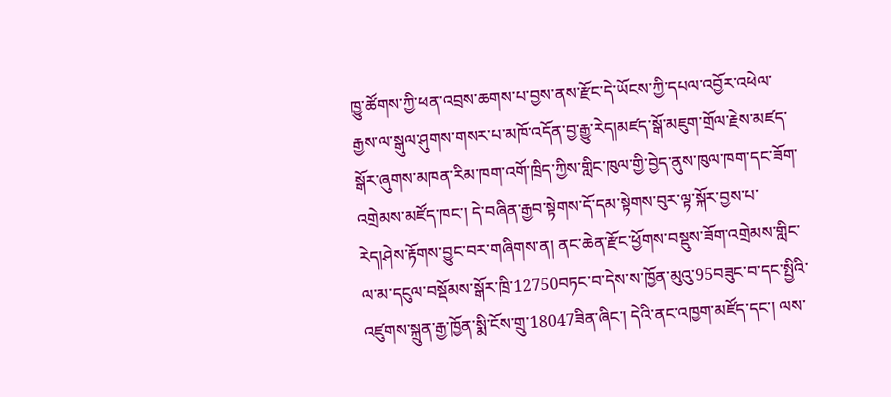ཁྱུ་ཚོགས་ཀྱི་ཕན་འབྲས་ཆགས་པ་བྱས་ནས་རྫོང་དེ་ཡོངས་ཀྱི་དཔལ་འབྱོར་འཕེལ་རྒྱས་ལ་སྒུལ་ཤུགས་གསར་པ་མཁོ་འདོན་བྱ་རྒྱུ་རེད།མཛད་སྒོ་མཇུག་གྲོལ་རྗེས་མཛད་སྒོར་ཞུགས་མཁན་རིམ་ཁག་འགོ་ཁྲིད་ཀྱིས་གླིང་ཁུལ་གྱི་བྱེད་ནུས་ཁུལ་ཁག་དང་ཟོག་འགྲེམས་མཛོད་ཁང་། དེ་བཞིན་རྒྱབ་སྟེགས་དོ་དམ་སྟེགས་བུར་ལྟ་སྐོར་བྱས་པ་རེད།ཤེས་རྟོགས་བྱུང་བར་གཞིགས་ན། ནང་ཆེན་རྫོང་ཕྱོགས་བསྡུས་ཟོག་འགྲེམས་གླིང་ལ་མ་དངུལ་བསྡོམས་སྒོར་ཁྲི་12750བཏང་བ་དེས་ས་ཁྱོན་མུའུ་95བཟུང་བ་དང་སྤྱིའི་འཛུགས་སྐྲུན་རྒྱ་ཁྱོན་སྨི་ངོས་གྲུ་18047ཟིན་ཞིང་། དེའི་ནང་འཁྱག་མཛོད་དང་། ལས་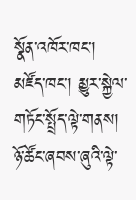སྣོན་འཁོར་ཁང་། མཛོད་ཁང་། མྱུར་སྐྱེལ་གཏོང་སྤྲོད་ལྟེ་གནས། ཉོ་ཚོང་ཞབས་ཞུའི་ལྟེ་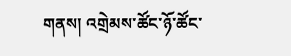གནས། འགྲེམས་ཚོང་ཉོ་ཚོང་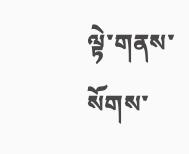ལྟེ་གནས་སོགས་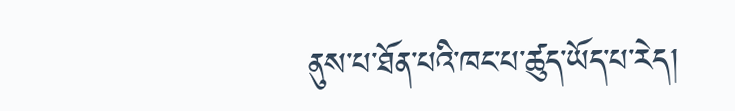ནུས་པ་ཐོན་པའི་ཁང་པ་ཚུད་ཡོད་པ་རེད།